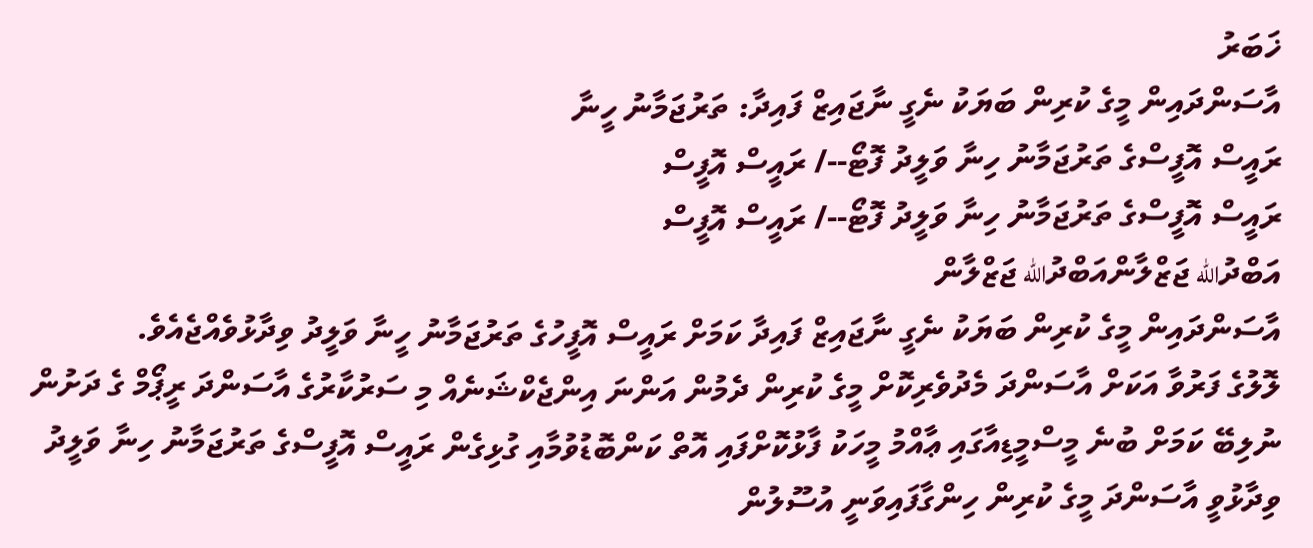ޚަބަރު
އާސަންދައިން މީގެ ކުރިން ބަޔަކު ނެގީ ނާޖައިޒް ފައިދާ: ތަރުޖަމާނު ހީނާ
ރައީސް އޮފީސްގެ ތަރުޖަމާނު ހިނާ ވަލީދު ފޮޓޯ--/ ރައީސް އޮފީސް
ރައީސް އޮފީސްގެ ތަރުޖަމާނު ހިނާ ވަލީދު ފޮޓޯ--/ ރައީސް އޮފީސް
އަބްދުالله ޖަޒްލާންއަބްދުالله ޖަޒްލާން
އާސަންދައިން މީގެ ކުރިން ބަޔަކު ނެގީ ނާޖައިޒް ފައިދާ ކަމަށް ރައީސް އޮފީހުގެ ތަރުޖަމާނު ހީނާ ވަލީދު ވިދާޅުވެއްޖެއެވެ.
ލޮލުގެ ފަރުވާ އަކަށް އާސަންދަ މެދުވެރިކޮށް މީގެ ކުރިން ދެމުން އަންނަ އިންޖެކްޝަނެއް މި ސަރުކާރުގެ އާސަންދަ ރީޕޯމް ގެ ދަށުން ނުލިބޭ ކަމަށް ބުނެ މީސްމީޑިއާގައި ޢާއްމު މީހަކު ފާޅުކޮށްފައި އޮތް ކަންބޮޑުވުމާއި ގުޅިގެން ރައީސް އޮފީސްގެ ތަރުޖަމާނު ހިނާ ވަލީދު ވިދާޅުވީ އާސަންދަ މީގެ ކުރިން ހިންގާފައިވަނީ އުސޫލުން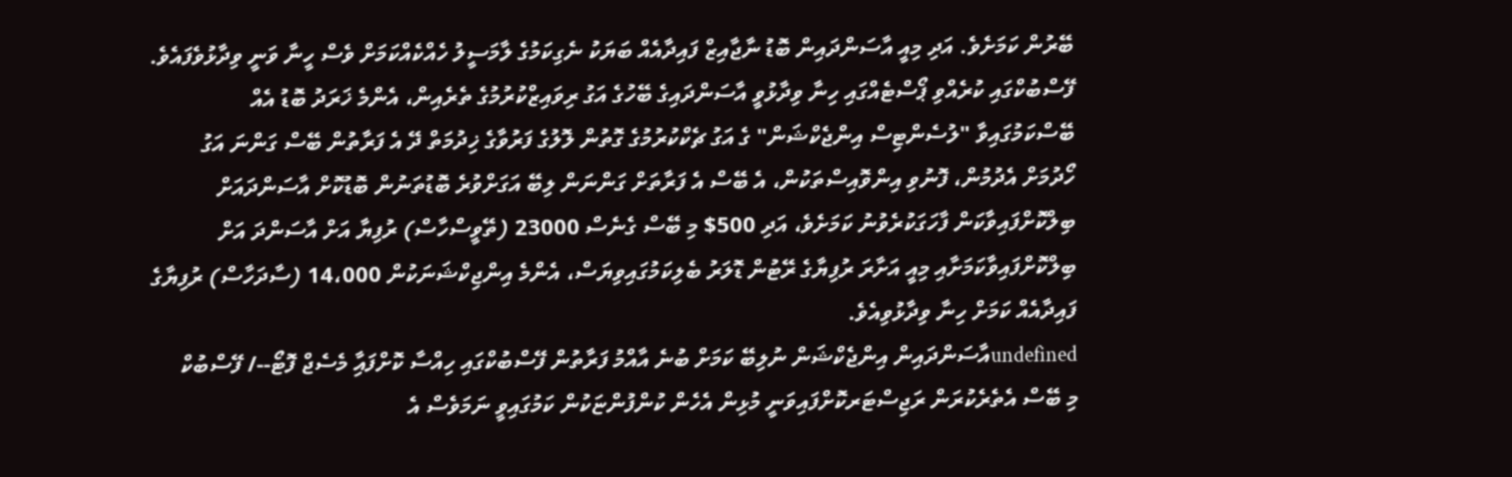ބޭރުން ކަމަށެވެ. އަދި މިއީ އާސަންދައިން ބޮޑު ނާޖާއިޒް ފައިދާއެއް ބަޔަކު ނެގިކަމުގެ ލާމަސީލު ހެއްކެއްކަމަށް ވެސް ހީނާ ވަނީ ވިދާޅުވެފައެވެ.
ފޭސްބުކްގައި ކުރެއްވި ޕޯސްޓެއްގައި ހިނާ ވިދާޅުވީ އާސަންދައިގެ ބޭހުގެ އަގު ރިވައިޒްކުރުމުގެ ތެރެއިން، އެންމެ ޚަރަދު ބޮޑު އެއް ބޭސްކަމުގައިވާ "ލުސެންޓިސް އިންޖެކްޝަން" ގެ އަގު ޗެކްކުރުމުގެ ގޮތުން ލޮލުގެ ފަރުވާގެ ޚިދުމަތް ދޭ އެ ފަރާތުން ބޭސް ގަންނަ އަގު ހޯދުމަށް އެދުމުން، ފޮނުވި އިންވޮއިސްތަކުން، އެ ބޭސް އެ ފަރާތަށް ގަންނަން ލިބޭ އަގަށްވުރެ ބޮޑުތަނުން ބޮޑުކޮށް އާސަންދައަށް ބިލްކޮށްފައިވާކަން ފާހަގަކުރެވުނު ކަމަށެވެ، އަދި 500$ މި ބޭސް ގެނެސް 23000 (ތޭވީސްހާސް) ރުފިޔާ އަށް އާސަންދަ އަށް ބިލްކޮށްފައިވާކަމަށާއި މިއީ އަށާރަ ރުފިޔާގެ ރޭޓުން ޑޮލަރު ބެލިކަމުގައިވިޔަސް، އެންމެ އިންޖިކްޝަނަކުން 14،000 (ސާދަހާސް) ރުފިޔާގެ ފައިދާއެއް ކަމަށް ހިނާ ވިދާޅުވިއެވެ.
undefinedއާސަންދައިން އިންޖެކްޝަން ނުލިބޭ ކަމަށް ބުނެ އާއްމު ފަރާތުން ފޭސްބުކްގައި ހިއްސާ ކޮށްފައިާ މެސެޖް ފޮޓޯ--/ ފޭސްބުކް
މި ބޭސް އެތެރެކުރަން ރަޖިސްޓަރކޮށްފައިވަނީ މުޅިން އެހެން ކުންފުންޏަކުން ކަމުގައިވީ ނަމަވެސް އެ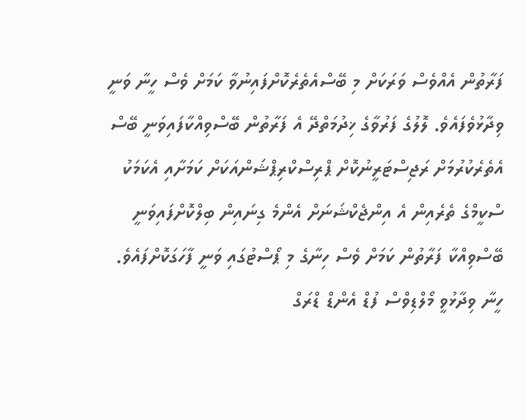ފަރާތުން އެއްވެސް ވަރަކަށް މި ބޭސްއެތެރެކޮށްފައިނުވާ ކަމަށް ވެސް ހީނާ ވަނީ ވިދާޅުވެފައެވެ. ލޮލުގެ ފަރުވާގެ ޚިދުމަތްދޭ އެ ފަރާތުން ބޭސްވިއްކާފައިވަނީ ބޭސް އެތެރެކުރުމަށް ރަޖިސްޓަރީނުކޮށް ޕްރިސްކްރިޕްޝަންއަކަށް ކަމަށާއި އެކަމަކު ސްކީމްގެ ތެރެއިން އެ އިންޖެކްޝަނަށް އެންމެ ގިނައިން ބިލްކޮށްފައިވަނީ ބޭސްވިއްކާ ފަރާތުން ކަމަށް ވެސް ހިނާގެ މި ޕޯސްޓުގައި ވަނީ ފާހަގަކޮށްފައެވެ.
ހީނާ ވިދާޅުވީ މޯލްޑިވްސް ފުޑް އެންޑް ޑްރަގް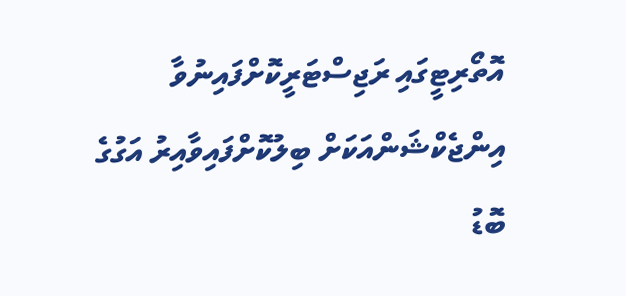އޮތޯރިޓީގައި ރަޖިސްޓަރީކޮށްފައިނުވާ އިންޖެކްޝަންއަކަށް ބިލުކޮށްފައިވާއިރު އަގުގެ ބޮޑު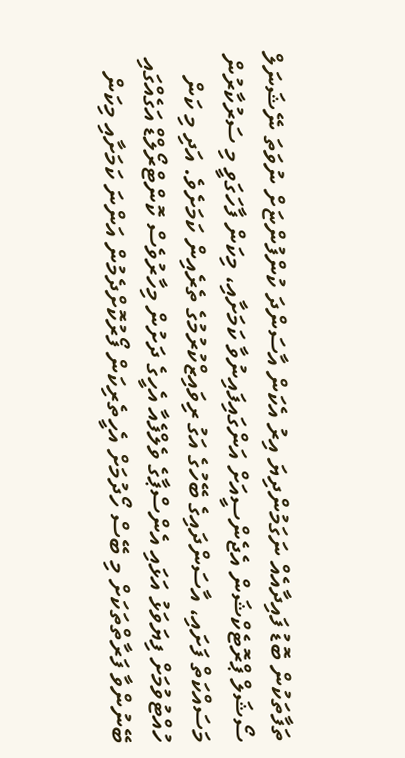ތަފާތަކުން ބޮޑު ފައިދާއެއް ނަގަމުންދިޔަ އިރު އެކަން އާސަންދަ ކުންފުންޏަށް ނުވަތަ ނޭޝަނަލް ސޯޝަލް ޕްރޮޓެކްޝަން އެޖެންސީއަށް އަންގައިފައިނުވާ ކަމަށާއި، މިކަން ފާހަގަވީ މި ސަރުކާރުން މަސައްކަތް ފަށައި، އާސަންދައިގެ ބޭހުގެ އަގު ރިވައިޒްކުރުމުގެ ތެރެއިން ކަމަށެވެ. އަދި މި ކަން ހުއްޓުވުމަށް ފިޔަވަޅު އަޅައި އެންސްޕާގެ ވެލްފެއާ އެހީގެ ދަށުން މިހާރުވެސް ކޮންޓްރޯލްޑް އަގެއްގައި ބޭނުންވާ ފަރާތްތަކަށް މި ބޭސް ހޯދުމަށް އެހީތެރިކަން ފޯރުކޮށްދެމުން އަންނަ ކަމަށާއި މިކަން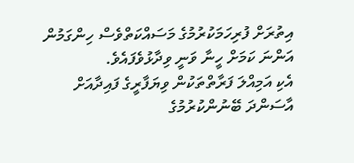އިތުރަށް ފުރިހަމަކުރުމުގެ މަސައްކަތްވެސް ހިންގަމުން އަންނަ ކަމަށް ހީނާ ވަނީ ވިދާޅުވެފައެވެ.
އެކި އަމިއްލަ ފަރާތްތަކުން ވިޔަފާރީގެ ފައިދާއަށް އާސަންދަ ބޭނުންކުރުމުގެ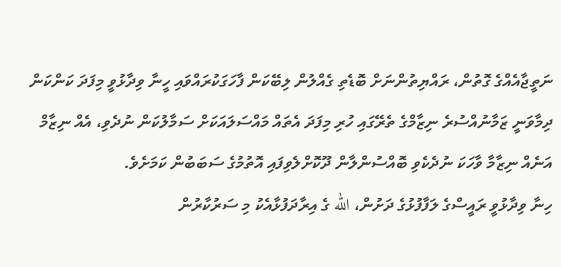ނަތީޖާއެއްގެ ގޮތުން، ރައްޔިތުންނަށް ބޮޑެތި ގެއްލުން ލިބޭކަން ފާހަގަކުރައްވައި ހީނާ ވިދާޅުވީ މިފަދަ ކަންކަން ދިމާވަނީ ޒަމާނުއްސުރެ ނިޒާމްގެ ތެރޭގައި ހުރި މިފަދަ އެތައް މައްސަލައަކަށް ސަމާލުކަން ނުދެވި، އެއް ނިޒާމް އަނެއް ނިޒާމާ ވާހަކަ ނުދެކެވި ބޮއްސުންލާން ދޫކޮށްލެވިފައި އޮތުމުގެ ސަބަބުން ކަމަށެވެ.
ހިނާ ވިދާޅުވީ ރައީސްގެ ލަފާފުޅުގެ ދަށުން، الله ގެ އިރާދަފުޅާއެކު މި ސަރުކާރުން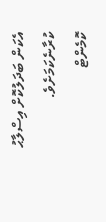އެކަން ބަދަލުކޮށް އިސްލާޙު ކުރާނެކަމަށެވެ.
ކޮމެންޓް